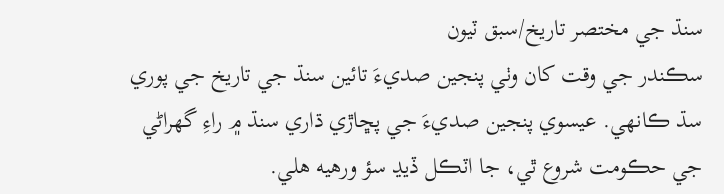سنڌ جي مختصر تاريخ/سبق ٽيون
سڪندر جي وقت کان وٺي پنجين صديءَ تائين سنڌ جي تاريخ جي پوري سڌ ڪانھي. عيسوي پنجين صديءَ جي پڇاڙي ڌاري سنڌ ۾ راءِ گهراڻي جي حڪومت شروع ٿي، جا اٽڪل ڏيڍ سؤ ورھيه ھلي.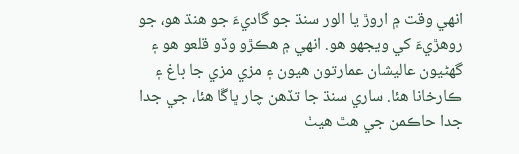انھي وقت ۾ اروڙ يا الور سنڌ جو گاديءَ جو ھنڌ ھو، جو روھڙيءَ کي ويجهو ھو. انھي ۾ ھڪڙو وڏو قلعو ھو ۽ گهڻيون عاليشان عمارتون ھيون ۽ مزي مزي جا باغ ۽ ڪارخانا ھئا. ساري سنڌ جا تڏھن چار ڀاڱا ھئا، جي جدا جدا حاڪمن جي ھٿ ھيٺ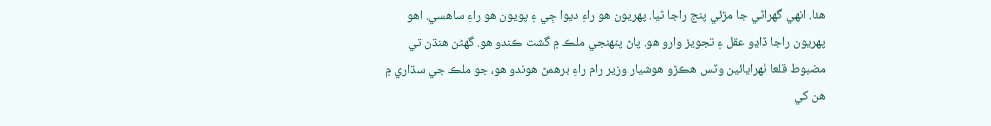ھئا. انھي گهراڻي جا مڙئي پنج راجا ٿيا. پھريون ھو راءِ ديوا جِي ۽ پويون ھو راءِ ساھسي. اھو پھريون راجا ڏاڍو عقل ۽ تجويز وارو ھو. پاڻ پنھنجي ملڪ ۾ گشت ڪندو ھو. گهڻن ھنڌن تي مضبوط قلعا ٺھرايائين وٽس ھڪڙو ھوشيار وزير رام راءِ برھمڻ ھوندو ھو، جو ملڪ جي سڌاري ۾ ھن کي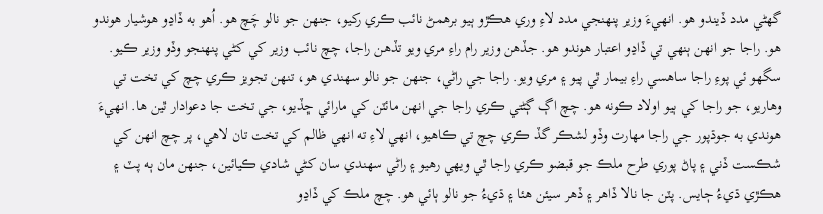گهڻي مدد ڏيندو ھو. انھيءَ وزير پنھنجي مدد لاءِ وري ھڪڙو ٻيو برھمڻ نائب ڪري رکيو، جنھن جو نالو چَچ ھو. اُھو به ڏاڍو ھوشيار ھوندو ھو. راجا جو انھن ٻنھي تي ڏاڍو اعتبار ھوندو ھو. جڏھن وزير رام راءِ مري ويو تڏھن راجا، چچ نائب وزير کي کڻي پنھنجو وڏو وزير ڪيو. سگهو ئي پوءِ راجا ساھسي راءِ بيمار ٿي پيو ۽ مري ويو. راجا جي راڻي، جنھن جو نالو سھندي ھو، تنھن تجويز ڪري چچ کي تخت تي وھاريو، جو راجا کي ٻيو اولاد ڪونه ھو. چچ اڳ ڳڻتي ڪري راجا جي انھن مائٽن کي مارائي ڇڏيو، جي تخت جا دعوادار ٿين ھا. انھيءَ ھوندي به جوڌپور جي راجا مھارت وڏو لشڪر گڏ ڪري چچ تي ڪاھيو، انھي لاءِ ته انھي ظالم کي تخت تان لاھي، پر چچ انھن کي شڪست ڏني ۽ پاڻ پوري طرح ملڪ جو قبضو ڪري راجا ٿي ويھي رھيو ۽ راڻي سھندي سان کڻي شادي ڪيائين، جنھن مان ٻه پٽ ۽ ھڪڙي ڌيءُ ڄايس. پٽن جا نالا ڏاھر ۽ ڏھر سيئن ھئا ۽ ڌيءُ جو نالو ٻائي ھو. چچ ملڪ کي ڏاڍو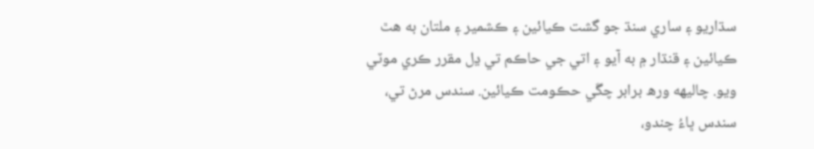سڌاريو ۽ ساري سنڌ جو گشت ڪيائين ۽ ڪشمير ۽ ملتان به ھٿ ڪيائين ۽ قنڌار ۾ به آيو ۽ اتي جي حاڪم تي ڍل مقرر ڪري موٽي ويو. چاليھه ورھ برابر چڱي حڪومت ڪيائين. سندس مرڻ تي، سندس ڀاءُ چندو،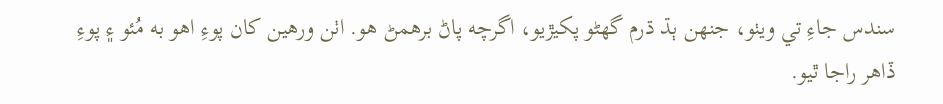سندس جاءِ تي ويٺو، جنھن ٻڌ ڌرم گهڻو پکيڙيو، اگرچه پاڻ برھمڻ ھو. اٺن ورھين کان پوءِ اھو به مُئو ۽ پوءِ ڏاھر راجا ٿيو.